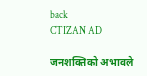back
CTIZAN AD

जनशक्तिको अभावले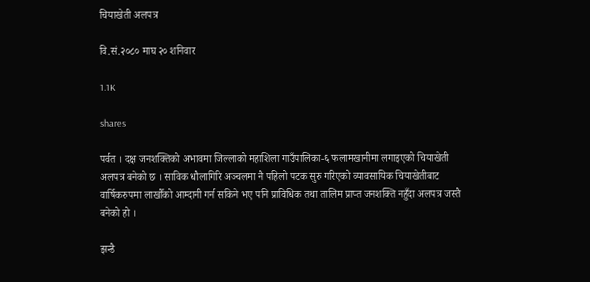चियाखेती अलपत्र

वि.सं.२०८० माघ २० शनिवार

1.1K

shares

पर्वत । दक्ष जनशक्तिको अभावमा जिल्लाको महाशिला गाउँपालिका-६ फलामखानीमा लगाइएको चियाखेती अलपत्र बनेको छ । साविक धौलागिरि अञ्चलमा नै पहिलो पटक सुरु गरिएको व्यावसायिक चियाखेतीबाट वार्षिकरुपमा लाखौँको आम्दानी गर्न सकिने भए पनि प्राविधिक तथा तालिम प्राप्त जनशक्ति नहुँदा अलपत्र जस्तै बनेको हो ।

झन्डै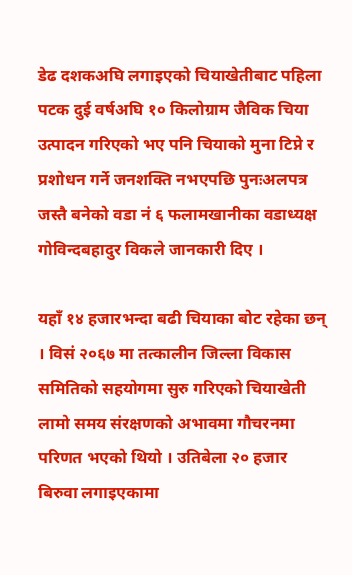डेढ दशकअघि लगाइएको चियाखेतीबाट पहिला पटक दुई वर्षअघि १० किलोग्राम जैविक चिया उत्पादन गरिएको भए पनि चियाको मुना टिप्ने र प्रशोधन गर्ने जनशक्ति नभएपछि पुनःअलपत्र जस्तै बनेको वडा नं ६ फलामखानीका वडाध्यक्ष गोविन्दबहादुर विकले जानकारी दिए ।

यहाँ १४ हजारभन्दा बढी चियाका बोट रहेका छन् । विसं २०६७ मा तत्कालीन जिल्ला विकास समितिको सहयोगमा सुरु गरिएको चियाखेती लामो समय संरक्षणको अभावमा गौचरनमा परिणत भएको थियो । उतिबेला २० हजार बिरुवा लगाइएकामा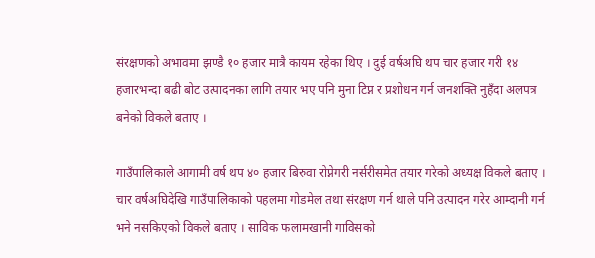संरक्षणको अभावमा झण्डै १० हजार मात्रै कायम रहेका थिए । दुई वर्षअघि थप चार हजार गरी १४ हजारभन्दा बढी बोट उत्पादनका लागि तयार भए पनि मुना टिप्न र प्रशोधन गर्न जनशक्ति नुहँदा अलपत्र बनेको विकले बताए ।

गाउँपालिकाले आगामी वर्ष थप ४० हजार बिरुवा रोप्नेगरी नर्सरीसमेत तयार गरेको अध्यक्ष विकले बताए । चार वर्षअघिदेखि गाउँपालिकाको पहलमा गोडमेल तथा संरक्षण गर्न थाले पनि उत्पादन गरेर आम्दानी गर्न भने नसकिएको विकले बताए । साविक फलामखानी गाविसको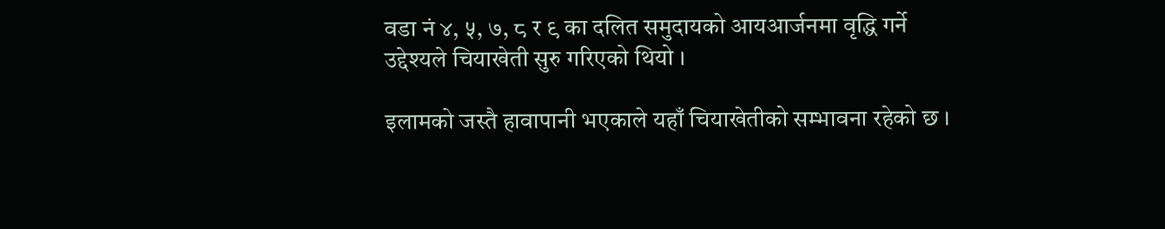वडा नं ४, ५, ७, ८ र ९ का दलित समुदायको आयआर्जनमा वृद्धि गर्ने उद्देश्यले चियाखेती सुरु गरिएको थियो ।

इलामको जस्तै हावापानी भएकाले यहाँ चियाखेतीको सम्भावना रहेको छ ।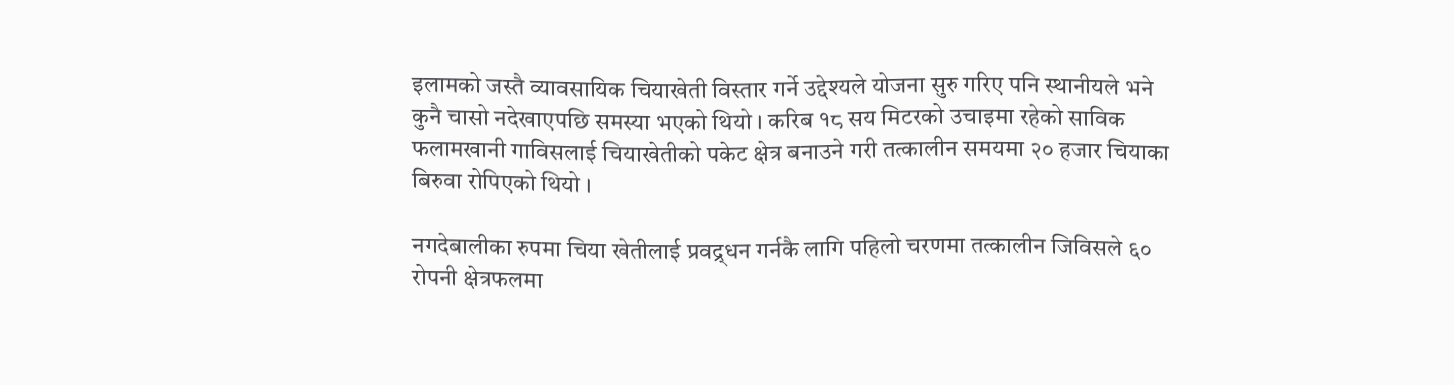इलामको जस्तै व्यावसायिक चियाखेती विस्तार गर्ने उद्देश्यले योजना सुरु गरिए पनि स्थानीयले भने कुनै चासो नदेखाएपछि समस्या भएको थियो । करिब १८ सय मिटरको उचाइमा रहेको साविक फलामखानी गाविसलाई चियाखेतीको पकेट क्षेत्र बनाउने गरी तत्कालीन समयमा २० हजार चियाका बिरुवा रोपिएको थियो ।

नगदेबालीका रुपमा चिया खेतीलाई प्रवद्र्धन गर्नकै लागि पहिलो चरणमा तत्कालीन जिविसले ६० रोपनी क्षेत्रफलमा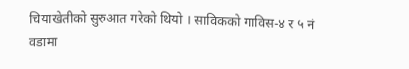चियाखेतीको सुरुआत गरेको थियो । साविकको गाविस-४ र ५ नं वडामा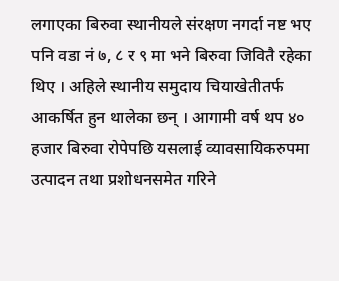लगाएका बिरुवा स्थानीयले संरक्षण नगर्दा नष्ट भए पनि वडा नं ७, ८ र ९ मा भने बिरुवा जिवितै रहेका थिए । अहिले स्थानीय समुदाय चियाखेतीतर्फ आकर्षित हुन थालेका छन् । आगामी वर्ष थप ४० हजार बिरुवा रोपेपछि यसलाई व्यावसायिकरुपमा उत्पादन तथा प्रशोधनसमेत गरिने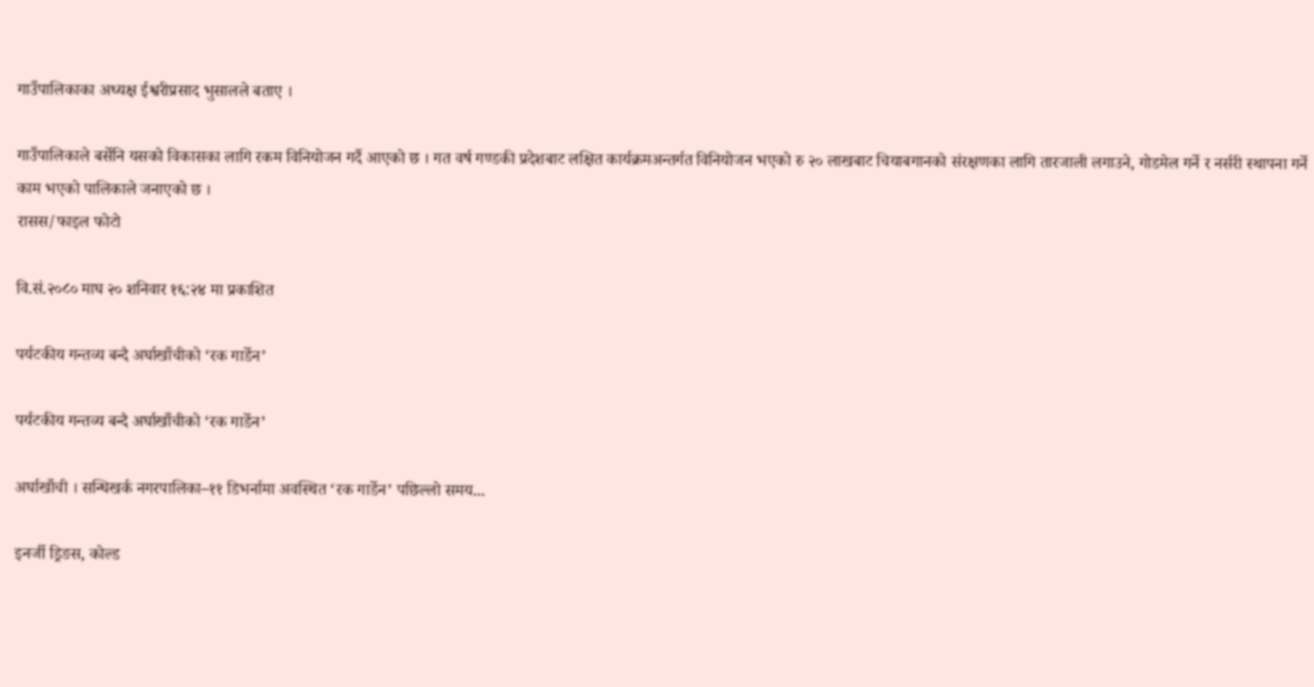गाउँपालिकाका अध्यक्ष ईश्वरीप्रसाद भुसालले बताए ।

गाउँपालिकाले बर्सेनि यसको विकासका लागि रकम विनियोजन गर्दै आएको छ । गत वर्ष गण्डकी प्रदेशबाट लक्षित कार्यक्रमअन्तर्गत विनियोजन भएको रु २० लाखबाट चियाबगानको संरक्षणका लागि तारजाली लगाउने, गोडमेल गर्ने र नर्सरी स्थापना गर्ने काम भएको पालिकाले जनाएको छ ।
रासस/फाइल फोटो

वि.सं.२०८० माघ २० शनिवार १६:२४ मा प्रकाशित

पर्यटकीय गन्तव्य बन्दै अर्घाखाँचीको ‘रक गार्डेन’

पर्यटकीय गन्तव्य बन्दै अर्घाखाँचीको ‘रक गार्डेन’

अर्घाखाँची । सन्धिखर्क नगरपालिका–११ डिभर्नामा अवस्थित ‘रक गार्डेन’ पछिल्लो समय...

इनर्जी ड्रिङस, कोल्ड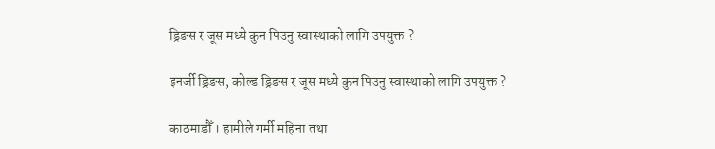ड्रिङस र जूस मध्ये कुन पिउनु स्वास्थाको लागि उपयुक्त ?

इनर्जी ड्रिङस, कोल्ड ड्रिङस र जूस मध्ये कुन पिउनु स्वास्थाको लागि उपयुक्त ?

काठमाडौँ । हामीले गर्मी महिना तथा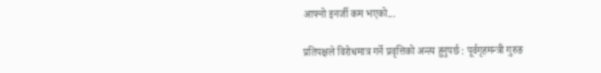आफ्नो इनर्जी कम भएको...

प्रतिपक्षले विरोधमात्र गर्ने प्रवृत्तिको अन्त्य हुनुपर्छ : पूर्वगृहमन्त्री गुरुङ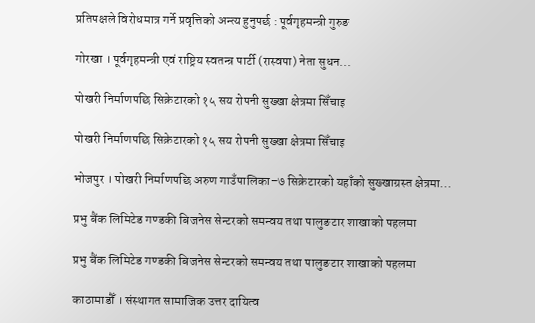प्रतिपक्षले विरोधमात्र गर्ने प्रवृत्तिको अन्त्य हुनुपर्छ : पूर्वगृहमन्त्री गुरुङ

गोरखा । पूर्वगृहमन्त्री एवं राष्ट्रिय स्वतन्त्र पार्टी (रास्वपा) नेता सुधन...

पोखरी निर्माणपछि सिक्रेटारको १५ सय रोपनी सुख्खा क्षेत्रमा सिँचाइ

पोखरी निर्माणपछि सिक्रेटारको १५ सय रोपनी सुख्खा क्षेत्रमा सिँचाइ

भोजपुर । पोखरी निर्माणपछि अरुण गाउँपालिका–७ सिक्रेटारको यहाँको सुख्खाग्रस्त क्षेत्रमा...

प्रभु बैंक लिमिटेड गण्डकी बिजनेस सेन्टरको समन्वय तथा पालुङटार शाखाको पहलमा

प्रभु बैंक लिमिटेड गण्डकी बिजनेस सेन्टरको समन्वय तथा पालुङटार शाखाको पहलमा

काठामाडौँ । संस्थागत सामाजिक उत्तर दायित्व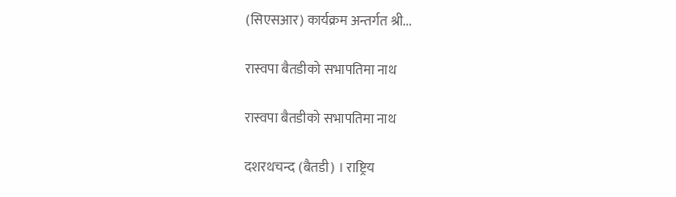(सिएसआर) कार्यक्रम अन्तर्गत श्री...

रास्वपा बैतडीको सभापतिमा नाथ

रास्वपा बैतडीको सभापतिमा नाथ

दशरथचन्द (बैतडी) । राष्ट्रिय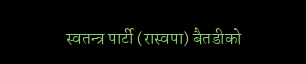स्वतन्त्र पार्टी (रास्वपा) बैतडीको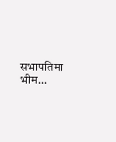सभापतिमा भीम...